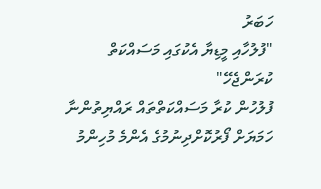ހަބަރު
"ފުލުހާއި މީޑިޔާ އެކުގައި މަސައްކަތް ކުރަންޖެހޭ"
ފުލުހުން ކުރާ މަސައްކަތްތައް ރައްޔިތުންނާ ހަމަޔަށް ފޯރުކޮށްދިނުމުގެ އެންމެ މުހިންމު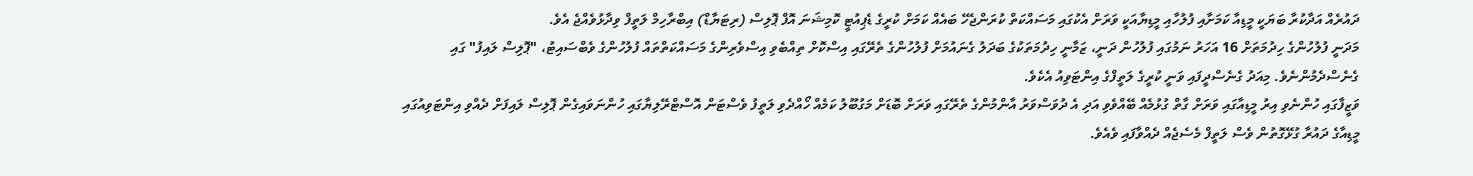ދައުރެއް އަދާކުރާ ބަޔަކީ މީޑިއާ ކަމަށާއި ފުލުހާއި މީޑިޔާއަކީ ވަރަށް އެކުގައި މަސައްކަތް ކުރަންޖެހޭ ބައެއް ކަމަށް ކުރީގެ ޑެޕިއުޓީ ކޮމިޝަނަ އޮފް ޕޮލިސް (ރިޓަޔާޑް) އިބްރާހިމް ލަތީފް ވިދާޅުވެއްޖެ އެވެ.
މަދަނީ ފުލުހުންގެ ހިދުމަތަށް 16 އަހަރު ނަމުގައި ފުލުހުން ދަނީ، ޒަމާނީ ހިދުމަތަކުގެ ބަދަލު ގެނައުމަށް ފުލުހުންގެ ތެރޭގައި އިސްކޮށް ތިއްބެވި އިސްވެރިންގެ މަސައްކަތްތައް ފުލުހުންގެ ވެބްސައިޓު، "ޕޮލިސް ލައިފު" ގައި ގެނެސްދެމުންނެވެ. މިއަދު ގެނެސްދީފައި ވަނީ ކުރީގެ ލަތީފްގެ އިންޓަވިއު އެކެވެ.
ވަޒީފާގައި ހުންނެވި އިރު މީޑިއާގައި ވަރަށް ގާތް ގުޅުމެއް ބޭއްވެވި އަދި އެ ދުވަސްވަރު އާންމުންގެ ތެރޭގައި ވަރަށް ބޮޑަށް މަގުބޫލު ކަމެއް ހޯއްދެވި ލަތީފު ވެސްޓަން އޮސްޓްރޭލިޔާގައި ހުންނަވައިގެން ޕޮލިސް ލައިފަށް ދެއްވި އިންޓަވިއުގައި މީޑިއާގެ ދައުރާ ގުޅޭގޮތުން ވެސް ލަތީފް މެސެޖެއް ދެއްވާފައި ވެއެވެ.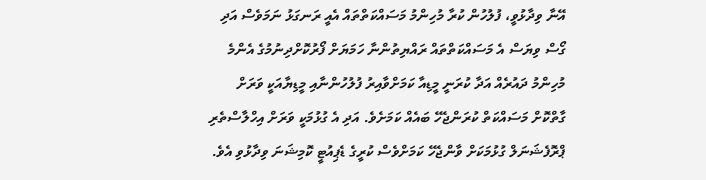އޭނާ ވިދާޅުވީ، ފުލުހުން ކުރާ މުހިންމު މަސައްކަތްތައް އެއީ ރަނގަޅު ނަމަވެސް އަދި ގޯސް ވިޔަސް އެ މަސައްކަތްތައް ރައްޔިތުންނާ ހަމަޔަށް ފޯރުކޮށްދިނުމުގެ އެންމެ މުހިންމު ދައުރެއް އަދާ ކުރަނީ މީޑިއާ ކަމަށްވާއިރު ފުލުހުންނާއި މީޑިޔާއަކީ ވަރަށް ގާތްކޮށް މަސައްކަތް ކުރަންޖެހޭ ބައެއް ކަމަށެވެ. އަދި އެ ގުޅުމަކީ ވަރަށް އިހްލާސްތެރި ޕްރޮފެޝަނަލް ގުޅުމަކަށް ވާންޖެހޭ ކަމަށްވެސް ކުރީގެ ޑެޕިއުޓީ ކޮމިޝަނަ ވިދާޅުވި އެވެ.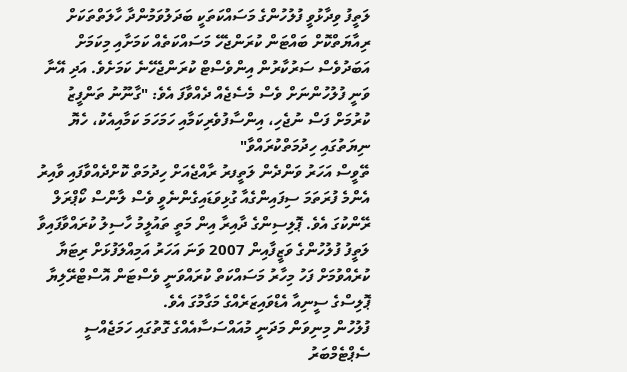ލަތީފު ވިދާޅުވީ ފުލުހުންގެ މަސައްކަތަކީ ބަދަލުވަމުންދާ ހާލަތްތަކަށް ރިއާޔަތްކޮށް ބައްޓަން ކުރަންޖެހޭ މަސައްކަތެއް ކަމަށާއި މިކަމަށް އަބަދުވެސް ސަރުކާރުން އިންވެސްޓް ކުރަންޖެހޭނެ ކަމަށެވެ. އަދި އޭނާ ވަނީ ފުލުހުންނަށް ވެސް މެސެޖެއް ދެއްވާފަ އެވެ: "ގާނޫނު ތަންފީޒު ކުރުމަށް ފަސް ނުޖެހި، އިންސާފުވެރިކަމާއި ހަމަހަމަ ކަމާއިއެކު، ހެޔޮ ނިޔަތުގައި ހިދުމަތްކުރައްވާ"
ތޭވީސް އަހަރު ވަންދެން ލަތީފރު ރާއްޖެއަށް ހިދުމަތް ކޮށްދެއްވާފައި ވާއިރު އެންމެ ފުރަތަމަ ސިފައިންގެއާ ގުޅިވަޑައިގެންނެވީ ވެސް ލާންސް ކޯޕްރަލް ރޭންކުގަ އެވެ. ޕޮލިސިންގެ ދާއިރާ އިން މަތީ ތައުލީމު ހާސިލު ކުރައްވާފައިވާ ލަތީފު ފުލުހުންގެ ވަޒީފާއިން 2007 ވަނަ އަހަރު އަމިއްލަފުޅަށް ރިޓަޔާ ކުރެއްވުމަށް ފަހު މިހާރު މަސައްކަތް ކުރައްވަނީ ވެސްޓަން އޮސްޓްރޭލިޔާ ޕޮލިސްގެ ސީނިއާ އެޑްވައިޒަރެއްގެ މަގާމުގަ އެވެ.
ފުލުހުން މިނިވަން މަދަނީ މުއައްސަސާއެއްގެ ގޮތުގައި ހަމަޖެއްސީ ސެޕްޓެމްބަރު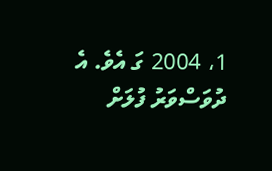1، 2004 ގަ އެވެ. އެ ދުވަސްވަރު ފުލަށް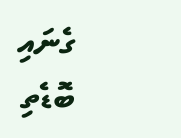ގެނައި ބޮޑެތި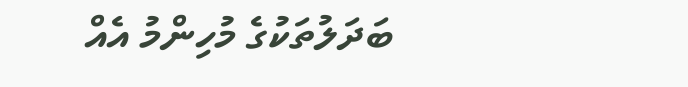ބަދަލުތަކުގެ މުހިންމު އެއް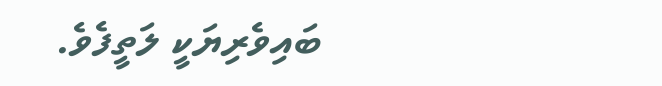ބައިވެރިޔަކީ ލަތީފެވެ.